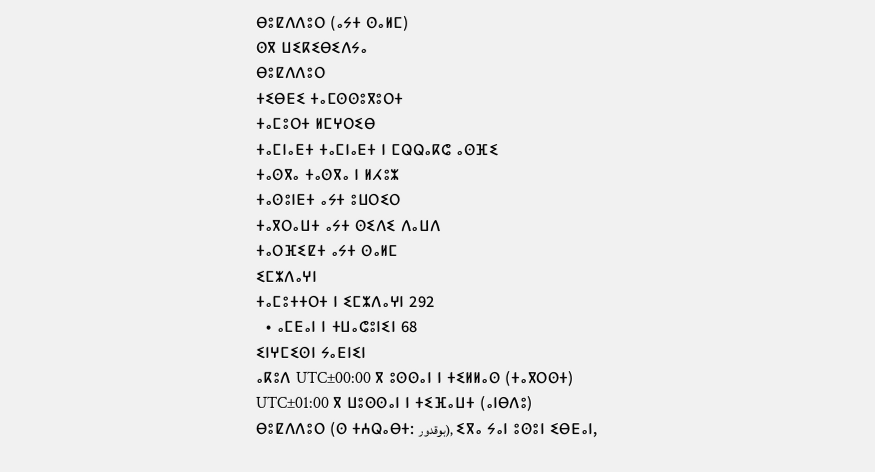ⴱⵓⵇⴷⴷⵓⵔ (ⴰⵢⵜ ⵙⴰⵍⵎ)
ⵙⴳ ⵡⵉⴽⵉⴱⵉⴷⵢⴰ
ⴱⵓⵇⴷⴷⵓⵔ
ⵜⵉⴱⴹⵉ ⵜⴰⵎⵙⵙⵓⴳⵓⵔⵜ
ⵜⴰⵎⵓⵔⵜ ⵍⵎⵖⵔⵉⴱ
ⵜⴰⵎⵏⴰⴹⵜ ⵜⴰⵎⵏⴰⴹⵜ ⵏ ⵎⵕⵕⴰⴽⵛ ⴰⵙⴼⵉ
ⵜⴰⵙⴳⴰ ⵜⴰⵙⴳⴰ ⵏ ⵍⵃⵓⵣ
ⵜⴰⵙⵓⵏⴹⵜ ⴰⵢⵜ ⵓⵡⵔⵉⵔ
ⵜⴰⴳⵔⴰⵡⵜ ⴰⵢⵜ ⵙⵉⴷⵉ ⴷⴰⵡⴷ
ⵜⴰⵔⴼⵉⵇⵜ ⴰⵢⵜ ⵙⴰⵍⵎ
ⵉⵎⵣⴷⴰⵖⵏ
ⵜⴰⵎⵓⵜⵜⵔⵜ ⵏ ⵉⵎⵣⴷⴰⵖⵏ 292
  • ⴰⵎⴹⴰⵏ ⵏ ⵜⵡⴰⵛⵓⵏⵉⵏ 68
ⵉⵏⵖⵎⵉⵙⵏ ⵢⴰⴹⵏⵉⵏ
ⴰⴽⵓⴷ UTC±00:00 ⴳ ⵓⵙⵙⴰⵏ ⵏ ⵜⵉⵍⵍⴰⵙ (ⵜⴰⴳⵔⵙⵜ)
UTC±01:00 ⴳ ⵡⵓⵙⵙⴰⵏ ⵏ ⵜⵉⴼⴰⵡⵜ (ⴰⵏⴱⴷⵓ)
ⴱⵓⵇⴷⴷⵓⵔ (ⵙ ⵜⵄⵕⴰⴱⵜ: بوقدور), ⵉⴳⴰ ⵢⴰⵏ ⵓⵙⵓⵏ ⵉⴱⴹⴰⵏ,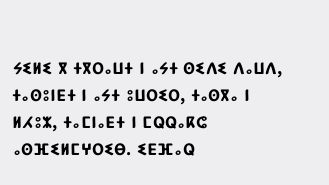ⵢⵉⵍⵉ ⴳ ⵜⴳⵔⴰⵡⵜ ⵏ ⴰⵢⵜ ⵙⵉⴷⵉ ⴷⴰⵡⴷ, ⵜⴰⵙⵓⵏⴹⵜ ⵏ ⴰⵢⵜ ⵓⵡⵔⵉⵔ, ⵜⴰⵙⴳⴰ ⵏ ⵍⵃⵓⵣ, ⵜⴰⵎⵏⴰⴹⵜ ⵏ ⵎⵕⵕⴰⴽⵛ ⴰⵙⴼⵉⵍⵎⵖⵔⵉⴱ. ⵉⴹⴼⴰⵕ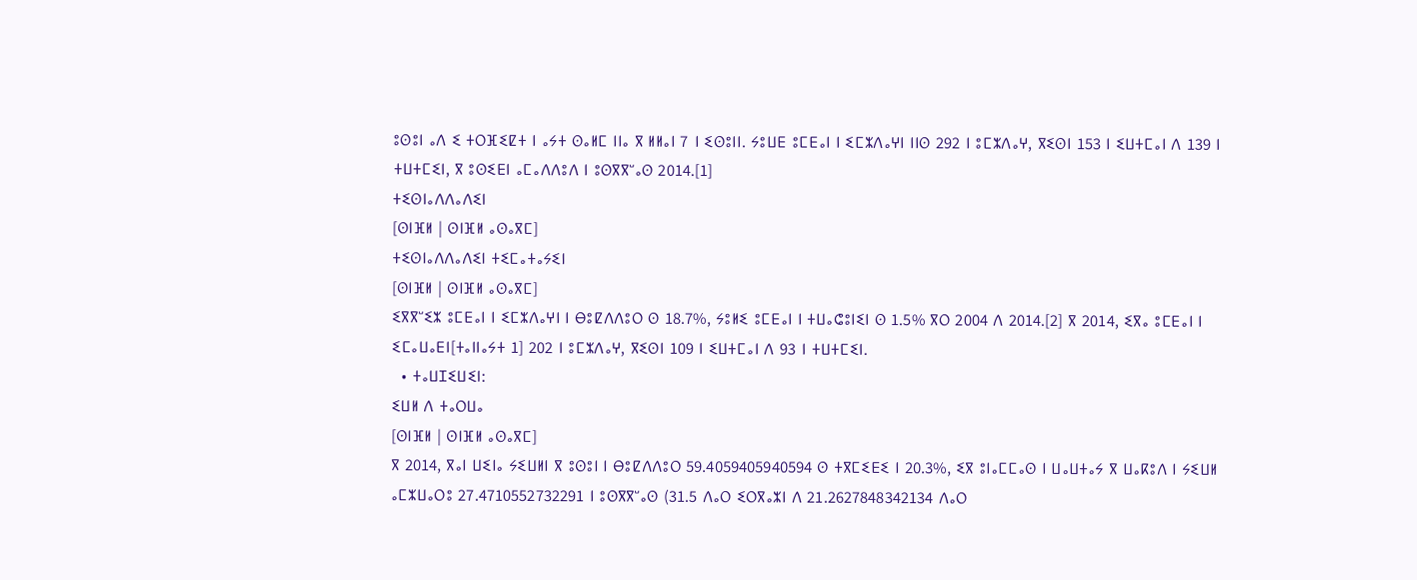ⵓⵙⵓⵏ ⴰⴷ ⵉ ⵜⵔⴼⵉⵇⵜ ⵏ ⴰⵢⵜ ⵙⴰⵍⵎ ⵏⵏⴰ ⴳ ⵍⵍⴰⵏ 7 ⵏ ⵉⵙⵓⵏⵏ. ⵢⵓⵡⴹ ⵓⵎⴹⴰⵏ ⵏ ⵉⵎⵣⴷⴰⵖⵏ ⵏⵏⵙ 292 ⵏ ⵓⵎⵣⴷⴰⵖ, ⴳⵉⵙⵏ 153 ⵏ ⵉⵡⵜⵎⴰⵏ ⴷ 139 ⵏ ⵜⵡⵜⵎⵉⵏ, ⴳ ⵓⵙⵉⴹⵏ ⴰⵎⴰⴷⴷⵓⴷ ⵏ ⵓⵙⴳⴳⵯⴰⵙ 2014.[1]
ⵜⵉⵙⵏⴰⴷⴷⴰⴷⵉⵏ
[ⵙⵏⴼⵍ | ⵙⵏⴼⵍ ⴰⵙⴰⴳⵎ]
ⵜⵉⵙⵏⴰⴷⴷⴰⴷⵉⵏ ⵜⵉⵎⴰⵜⴰⵢⵉⵏ
[ⵙⵏⴼⵍ | ⵙⵏⴼⵍ ⴰⵙⴰⴳⵎ]
ⵉⴳⴳⵯⵉⵣ ⵓⵎⴹⴰⵏ ⵏ ⵉⵎⵣⴷⴰⵖⵏ ⵏ ⴱⵓⵇⴷⴷⵓⵔ ⵙ 18.7%, ⵢⵓⵍⵉ ⵓⵎⴹⴰⵏ ⵏ ⵜⵡⴰⵛⵓⵏⵉⵏ ⵙ 1.5% ⴳⵔ 2004 ⴷ 2014.[2] ⴳ 2014, ⵉⴳⴰ ⵓⵎⴹⴰⵏ ⵏ ⵉⵎⴰⵡⴰⴹⵏ[ⵜⴰⵏⵏⴰⵢⵜ 1] 202 ⵏ ⵓⵎⵣⴷⴰⵖ, ⴳⵉⵙⵏ 109 ⵏ ⵉⵡⵜⵎⴰⵏ ⴷ 93 ⵏ ⵜⵡⵜⵎⵉⵏ.
  • ⵜⴰⵡⵊⵉⵡⵉⵏ:
ⵉⵡⵍ ⴷ ⵜⴰⵔⵡⴰ
[ⵙⵏⴼⵍ | ⵙⵏⴼⵍ ⴰⵙⴰⴳⵎ]
ⴳ 2014, ⴳⴰⵏ ⵡⵉⵏⴰ ⵢⵉⵡⵍⵏ ⴳ ⵓⵙⵓⵏ ⵏ ⴱⵓⵇⴷⴷⵓⵔ 59.4059405940594 ⵙ ⵜⴳⵎⵉⴹⵉ ⵏ 20.3%, ⵉⴳ ⵓⵏⴰⵎⵎⴰⵙ ⵏ ⵡⴰⵡⵜⴰⵢ ⴳ ⵡⴰⴽⵓⴷ ⵏ ⵢⵉⵡⵍ ⴰⵎⵣⵡⴰⵔⵓ 27.4710552732291 ⵏ ⵓⵙⴳⴳⵯⴰⵙ (31.5 ⴷⴰⵔ ⵉⵔⴳⴰⵣⵏ ⴷ 21.2627848342134 ⴷⴰⵔ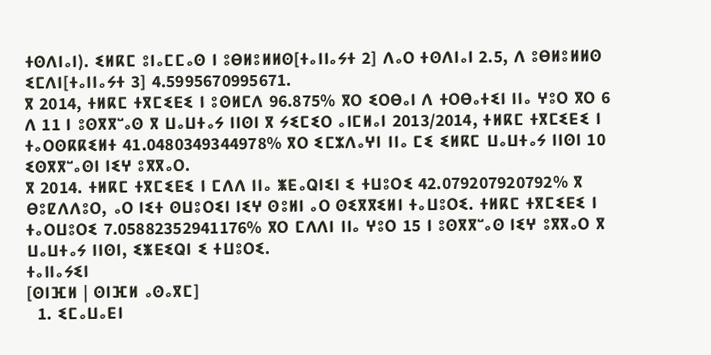ⵜⵙⴷⵏⴰⵏ). ⵉⵍⴽⵎ ⵓⵏⴰⵎⵎⴰⵙ ⵏ ⵓⴱⵍⵓⵍⵍⵙ[ⵜⴰⵏⵏⴰⵢⵜ 2] ⴷⴰⵔ ⵜⵙⴷⵏⴰⵏ 2.5, ⴷ ⵓⴱⵍⵓⵍⵍⵙ ⵉⵎⴷⵏ[ⵜⴰⵏⵏⴰⵢⵜ 3] 4.5995670995671.
ⴳ 2014, ⵜⵍⴽⵎ ⵜⴳⵎⵉⴹⵉ ⵏ ⵓⵙⵍⵎⴷ 96.875% ⴳⵔ ⵉⵔⴱⴰⵏ ⴷ ⵜⵔⴱⴰⵜⵉⵏ ⵏⵏⴰ ⵖⵓⵔ ⴳⵔ 6 ⴷ 11 ⵏ ⵓⵙⴳⴳⵯⴰⵙ ⴳ ⵡⴰⵡⵜⴰⵢ ⵏⵏⵙⵏ ⴳ ⵢⵉⵎⵉⵔ ⴰⵏⵎⵍⴰⵏ 2013/2014, ⵜⵍⴽⵎ ⵜⴳⵎⵉⴹⵉ ⵏ ⵜⴰⵔⵙⴽⴽⵉⵍⵜ 41.0480349344978% ⴳⵔ ⵉⵎⵣⴷⴰⵖⵏ ⵏⵏⴰ ⵎⵉ ⵉⵍⴽⵎ ⵡⴰⵡⵜⴰⵢ ⵏⵏⵙⵏ 10 ⵉⵙⴳⴳⵯⴰⵙⵏ ⵏⵉⵖ ⵓⴳⴳⴰⵔ.
ⴳ 2014. ⵜⵍⴽⵎ ⵜⴳⵎⵉⴹⵉ ⵏ ⵎⴷⴷ ⵏⵏⴰ ⵥⴹⴰⵕⵏⵉⵏ ⵉ ⵜⵡⵓⵔⵉ 42.079207920792% ⴳ ⴱⵓⵇⴷⴷⵓⵔ, ⴰⵔ ⵏⵉⵜ ⵙⵡⵓⵔⵉⵏ ⵏⵉⵖ ⵙⵓⵍⵏ ⴰⵔ ⵙⵉⴳⴳⵉⵍⵏ ⵜⴰⵡⵓⵔⵉ. ⵜⵍⴽⵎ ⵜⴳⵎⵉⴹⵉ ⵏ ⵜⴰⵔⵡⵓⵔⵉ 7.05882352941176% ⴳⵔ ⵎⴷⴷⵏ ⵏⵏⴰ ⵖⵓⵔ 15 ⵏ ⵓⵙⴳⴳⵯⴰⵙ ⵏⵉⵖ ⵓⴳⴳⴰⵔ ⴳ ⵡⴰⵡⵜⴰⵢ ⵏⵏⵙⵏ, ⵉⵥⴹⵉⵕⵏ ⵉ ⵜⵡⵓⵔⵉ.
ⵜⴰⵏⵏⴰⵢⵉⵏ
[ⵙⵏⴼⵍ | ⵙⵏⴼⵍ ⴰⵙⴰⴳⵎ]
  1. ⵉⵎⴰⵡⴰⴹⵏ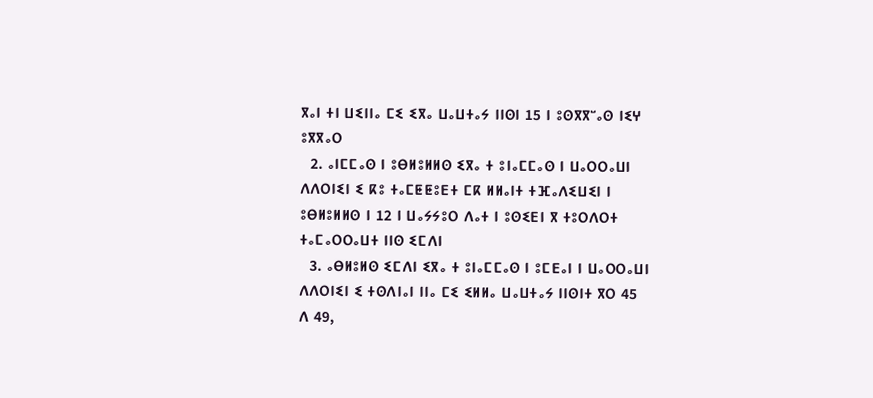ⴳⴰⵏ ⵜⵏ ⵡⵉⵏⵏⴰ ⵎⵉ ⵉⴳⴰ ⵡⴰⵡⵜⴰⵢ ⵏⵏⵙⵏ 15 ⵏ ⵓⵙⴳⴳⵯⴰⵙ ⵏⵉⵖ ⵓⴳⴳⴰⵔ
  2. ⴰⵏⵎⵎⴰⵙ ⵏ ⵓⴱⵍⵓⵍⵍⵙ ⵉⴳⴰ ⵜ ⵓⵏⴰⵎⵎⴰⵙ ⵏ ⵡⴰⵔⵔⴰⵡⵏ ⴷⴷⵔⵏⵉⵏ ⵉ ⴽⵓ ⵜⴰⵎⵟⵟⵓⴹⵜ ⵎⴽ ⵍⵍⴰⵏⵜ ⵜⴼⴰⴷⵉⵡⵉⵏ ⵏ ⵓⴱⵍⵓⵍⵍⵙ ⵏ 12 ⵏ ⵡⴰⵢⵢⵓⵔ ⴷⴰⵜ ⵏ ⵓⵙⵉⴹⵏ ⴳ ⵜⵓⵔⴷⵔⵜ ⵜⴰⵎⴰⵔⵔⴰⵡⵜ ⵏⵏⵙ ⵉⵎⴷⵏ
  3. ⴰⴱⵍⵓⵍⵙ ⵉⵎⴷⵏ ⵉⴳⴰ ⵜ ⵓⵏⴰⵎⵎⴰⵙ ⵏ ⵓⵎⴹⴰⵏ ⵏ ⵡⴰⵔⵔⴰⵡⵏ ⴷⴷⵔⵏⵉⵏ ⵉ ⵜⵙⴷⵏⴰⵏ ⵏⵏⴰ ⵎⵉ ⵉⵍⵍⴰ ⵡⴰⵡⵜⴰⵢ ⵏⵏⵙⵏⵜ ⴳⵔ 45 ⴷ 49,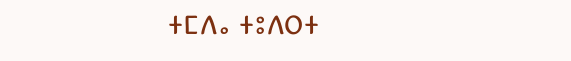ⵜⵎⴷⴰ ⵜⵓⴷⵔⵜ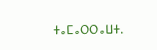ⵜⴰⵎⴰⵔⵔⴰⵡⵜ.